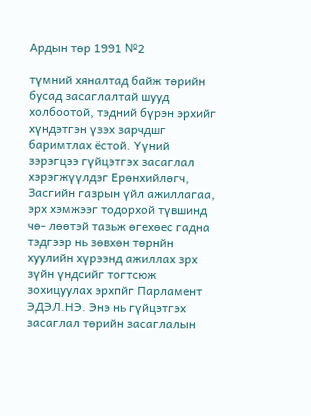Ардын төр 1991 №2

түмний хяналтад байж төрийн бусад засаглалтай шууд холбоотой, тэдний бүрэн эрхийг хүндэтгэн үзэх зарчдшг баримтлах ёстой. Үүний зэрэгцээ гүйцэтгэх засаглал хэрэгжүүлдэг Ерөнхийлөгч, Засгийн газрын үйл ажиллагаа, эрх хэмжээг тодорхой түвшинд чө- лөөтэй тазьж өгехөес гадна тэдгээр нь зөвхөн төрнйн хуулийн хүрээнд ажиллах зрх зүйн үндсийг тогтсюж зохицуулах эрхпйг Парламент ЭДЭЛ.НЭ. Энэ нь гүйцэтгэх засаглал төрийн засаглалын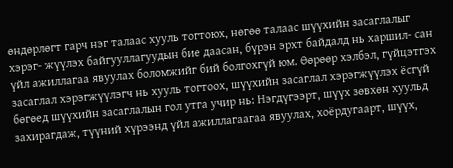өндөрлөгт гарч нэг талаас хууль тогтоюх, нөгөө талаас шүүхийн засаглалыг хэрэг- жүүлэх байгууллагуудын бие даасан, бүрэн эрхт байдалд нь харшил- сан үйл ажиллагаа явуулах боломжийг бий болгохгүй юм. Өөрөөр хэлбэл, гүйцэтгэх засаглал хэрэгжүүлэгч нь хууль тогтоох, шүүхийн засаглал хэрэгжүүлэх ёсгүй бөгөед шүүхийн засаглалын гол утга учир нь: Нэгдүгээрт, шүүх зөвхөн хуульд захирагдаж, түүний хүрээнд үйл ажиллагаагаа явуулах, хоёрдугаарт, шүүх,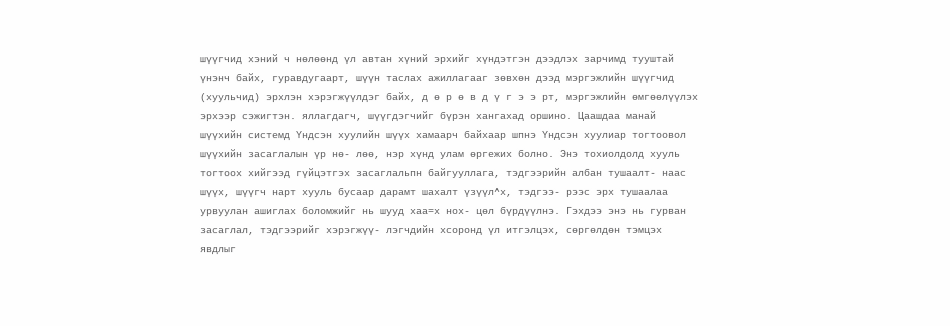шүүгчид хэний ч нөлөөнд үл автан хүний эрхийг хүндэтгэн дээдлэх зарчимд тууштай үнэнч байх, гуравдугаарт, шүүн таслах ажиллагааг зөвхөн дээд мэргэжлийн шүүгчид (хуульчид) эрхлэн хэрэгжүүлдэг байх, д ө р ө в д ү г э э рт, мэргэжлийн өмгөөлүүлэх эрхээр сэжигтэн. яллагдагч, шүүгдэгчийг бүрэн хангахад оршино. Цаашдаа манай шүүхийн системд Үндсэн хуулийн шүүх хамаарч байхаар шпнэ Үндсэн хуулиар тогтоовол шүүхийн засаглалын үр нө- лөө, нэр хүнд улам өргежих болно. Энэ тохиолдолд хууль тогтоох хийгээд гүйцэтгэх засаглальпн байгууллага, тэдгээрийн албан тушаалт- наас шүүх, шүүгч нарт хууль бусаар дарамт шахалт үзүүл^х, тэдгээ- рээс эрх тушаалаа урвуулан ашиглах боломжийг нь шууд хаа=х нох- цөл бүрдүүлнэ. Гэхдээ энэ нь гурван засаглал, тэдгээрийг хэрэгжүү- лэгчдийн хсоронд үл итгэлцэх, сөргөлдөн тэмцэх явдлыг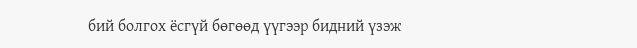бий болгох ёсгүй бөгөөд үүгээр бидний үзэж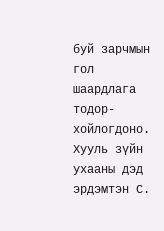буй зарчмын гол шаардлага тодор- хойлогдоно. Хууль зүйн ухааны дэд эрдэмтэн С.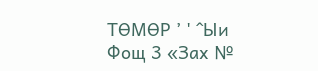ТӨМӨР ’ ' ^Ыи Фощ 3 «Зах №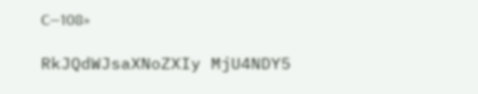С—108»

RkJQdWJsaXNoZXIy MjU4NDY5